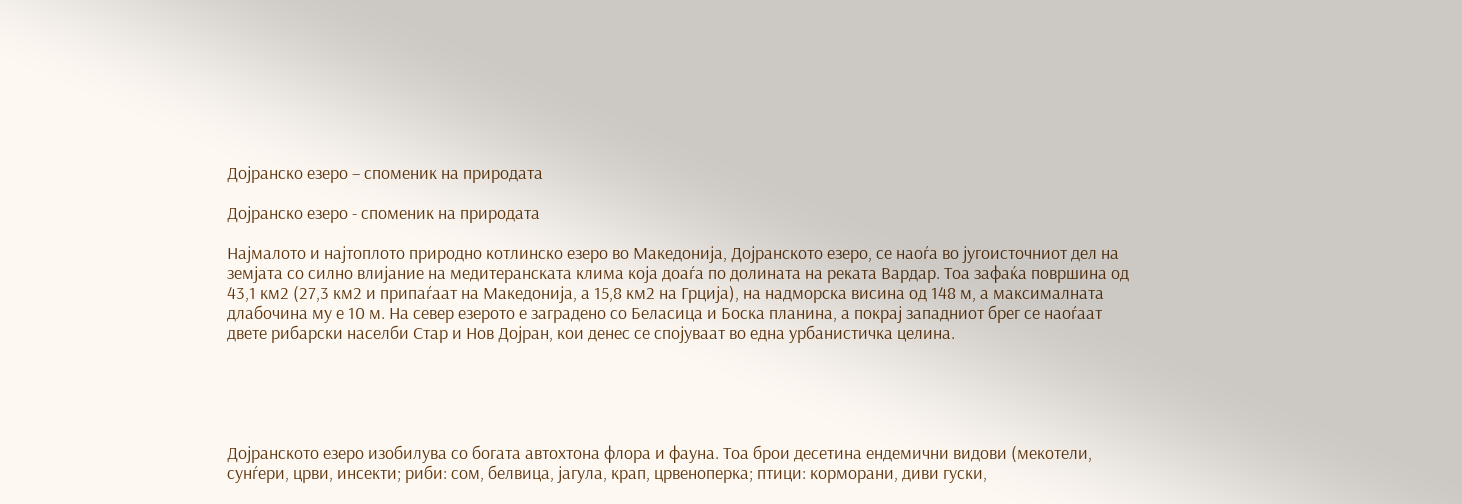Дојранско езеро – споменик на природата

Дојранско езеро - споменик на природата

Најмалото и најтоплото природно котлинско езеро во Македонија, Дојранското езеро, се наоѓа во југоисточниот дел на земјата со силно влијание на медитеранската клима која доаѓа по долината на реката Вардар. Тоа зафаќа површина од 43,1 км2 (27,3 км2 и припаѓаат на Македонија, а 15,8 км2 на Грција), на надморска висина од 148 м, а максималната длабочина му е 10 м. На север езерото е заграденo со Беласица и Боска планина, а покрај западниот брег се наоѓаат двете рибарски населби Стар и Нов Дојран, кои денес сe спојуваат во една урбанистичка целина.





Дојранското езеро изобилува со богата автохтона флора и фауна. Тоа брои десетина ендемични видови (мекотели, сунѓери, црви, инсекти; риби: сом, белвица, јагула, крап, црвеноперка; птици: корморани, диви гуски,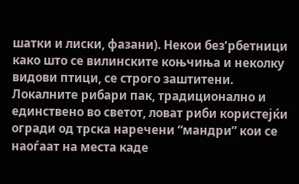шатки и лиски, фазани). Некои без’рбетници како што се вилинските коњчиња и неколку видови птици, се строго заштитени. Локалните рибари пак, традиционално и единствено во светот, ловат риби користејќи огради од трска наречени “мандри” кои се наоѓаат на места каде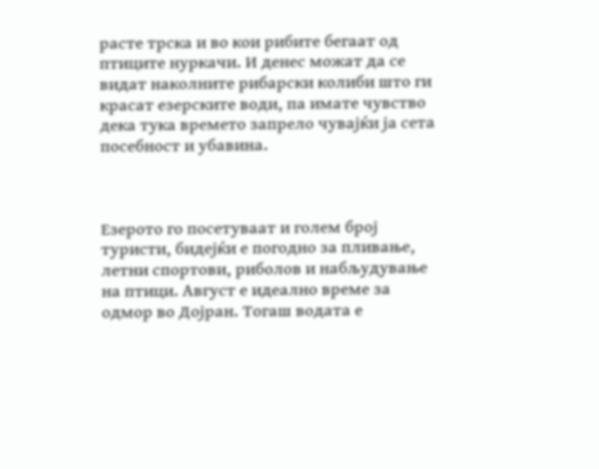расте трска и во кои рибите бегаат од птиците нуркачи. И денес можат да се видат наколните рибарски колиби што ги красат езерските води, па имате чувство дека тука времето запрело чувајќи ја сета посебност и убавина.



Езерото го посетуваат и голем број туристи, бидејќи е погодно за пливање, летни спортови, риболов и набљудување на птици. Август е идеално време за одмор во Дојран. Тогаш водата е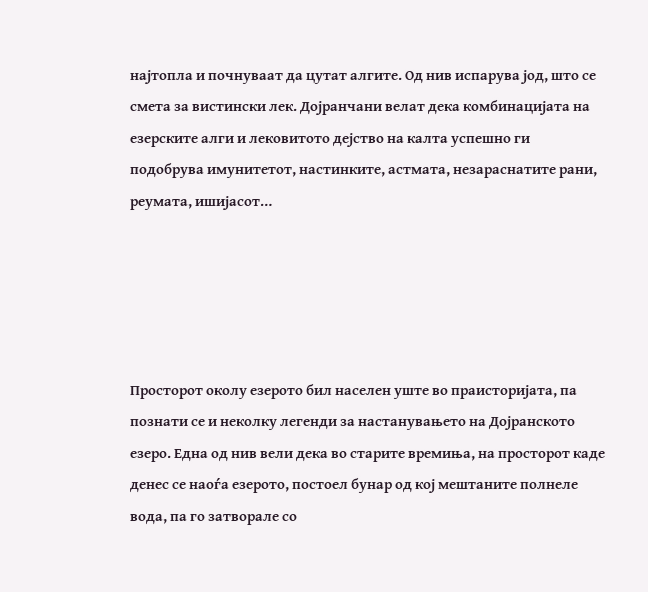најтопла и почнуваат да цутат алгите. Од нив испарува јод, што се смета за вистински лек. Дојранчани велат дека комбинацијата на езерските алги и лековитото дејство на калта успешно ги подобрува имунитетот, настинките, астмата, незараснатите рани, реумата, ишијасот…





Просторот околу езерото бил населен уште во праисторијата, па познати се и неколку легенди за настанувањето на Дојранското езеро. Една од нив вели дека во старите времиња, на просторот каде денес се наоѓа езерото, постоел бунар од кој мештаните полнеле вода, па го затворале со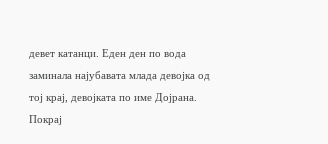девет катанци. Еден ден по вода заминала најубавата млада девојка од тој крај, девојката по име Дојрана. Покрај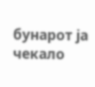бунарот ја чекало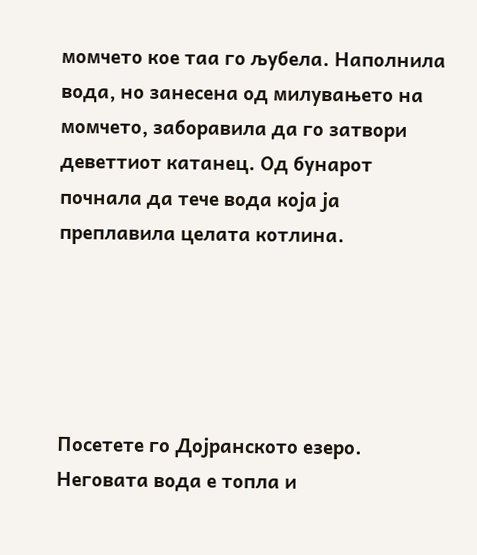момчето кое таа го љубела. Наполнила вода, но занесена од милувањето на момчето, заборавила да го затвори деветтиот катанец. Од бунарот почнала да тече вода која ја преплавила целата котлина.





Посетете го Дојранското езеро. Неговата вода е топла и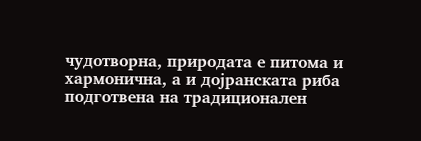чудотворна, природата е питома и хармонична, а и дојранската риба подготвена на традиционален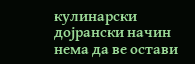кулинарски дојрански начин нема да ве остави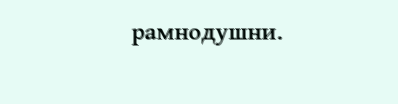рамнодушни.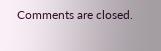Comments are closed.